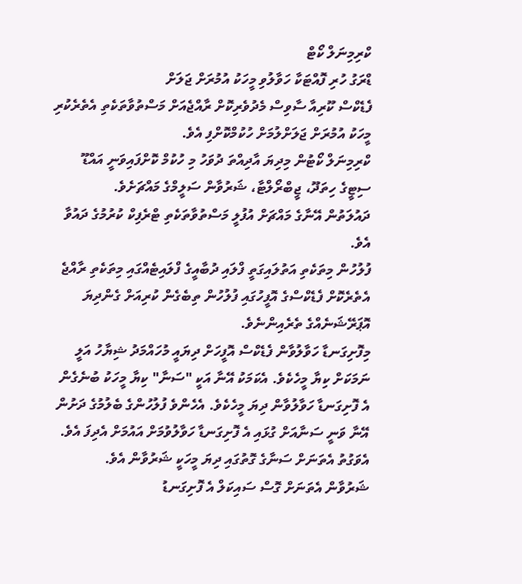ކްރިމިނަލް ކޯޓް
ޑްރަގު ހުރި ފޮއްޓަކާ ހަވާލުވި މީހަކު އުމުރަށް ޖަލަށް
ފެޑެކްސް ކޫރިއާ ސާވިސް މެދުވެރިކޮށް ރާއްޖެއަށް މަސްތުވާތަކެތި އެތެރެކުރި މީހަކު އުމުރަށް ޖަލަށްލުމަށް ހުކުމްކޮށްފި އެވެ.
ކްރިމިނަލް ކޯޓުން މިދިޔަ އާދިއްތަ ދުވަހު މި ހުކުމް ކޮށްފައިވަނީ އައްޑޫ ސިޓީގެ ހިތަދޫ، ޖީބްރޯލްޓާ، ޝަރުވާން ސަލީމްގެ މައްޗަށެވެ.
ދައުލަތުން އޭނާގެ މައްޗަށް އުފުލީ މަސްތުވާތަކެތި ޓްރެފިކް ކުރުމުގެ ދައުވާ އެވެ.
ފުލުހުން މިތަކެތި އަތުލައިގަތީ ފްލައި ދުބާއީގެ ފްލައިޓެއްގައި މިތަކެތި ރާއްޖެ އެތެރެކޮށް ފެޑެކްސްގެ އޮފީހުގައި ފުލުހުން ތިބެގެން ކުރިއަށް ގެންދިޔަ އޮޕަރޭޝަނެއްގެ ތެރެއިންނެވެ.
މިފޮށިގަނޑާ ހަވާލުވާން ފެޑެކްސް އޮފީހަށް ދިޔައީ މުހައްމަދު ޝިޔާހު އަލީ ނަމަކަށް ކިޔާ މީހެކެވެ. އެކަމަކު އޭނާ އަކީ "ސަނާ" ކިޔާ މީހަކު ބުނެގެން އެ ފޮށިގަނޑާ ހަވާލުވާން ދިޔަ މީހެކެވެ. އެހެންވެ ފުލުހުންގެ ބެލުމުގެ ދަށުން އޭނާ ވަނީ ސަނާއަށް ގުޅައި އެ ފޮށިގަނޑާ ހަވާލުވުމަށް އައުމަށް އެދިފަ އެވެ. އެވަގުތު އެތަނަށް ސަނާގެ ގޮތުގައި ދިޔަ މީހަކީ ޝަރުވާން އެވެ.
ޝަރުވާން އެތަނަށް ގޮސް ސައިކަލް އެ ފޮށިގަނޑު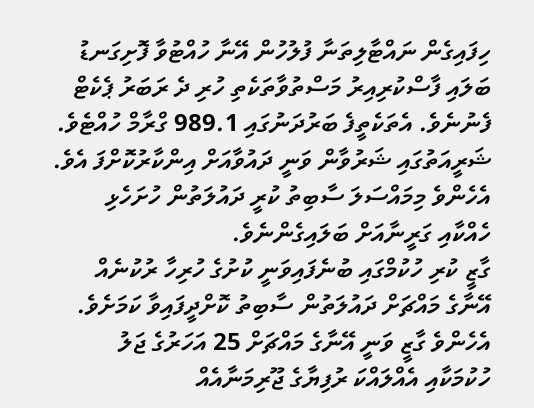ހިފައިގެން ނައްޓާލިތަނާ ފުލުހުން އޭނާ ހުއްޓުވާ ފޮށިގަނޑު ބަލައި ފާސްކުރިއިރު މަސްތުވާތަކެތި ހުރި ދެ ރަބަރު ޕެކެޓް ފެނުނެވެ. އެތަކެތީފެ ބަރުދަނުގައި 989.1 ގްރާމް ހުއްޓެވެ.
ޝަރީއަތުގައި ޝަރުވާން ވަނީ ދައުވާއަށް އިންކާރުކޮށްފަ އެވެ. އެހެންވެ މިމައްސަލަ ސާބިތު ކުރީ ދައުލަތުން ހުށަހެޅި ހެއްކާއި ގަރީނާއަށް ބަލައިގެންނެވެ.
ގާޒީ ކުރި ހުކުމްގައި ބުނެފައިވަނީ ކުށުގެ ހުރިހާ ރުކުނެއް އޭނާގެ މައްޗަށް ދައުލަތުން ސާބިތު ކޮށްދީފައިވާ ކަމަށެވެ. އެހެންވެ ގާޒީ ވަނީ އޭނާގެ މައްޗަށް 25 އަހަރުގެ ޖަލު ހުކުމަކާއި އެއްލައްކަ ރުފިޔާގެ ޖޫރިމަނާއެއް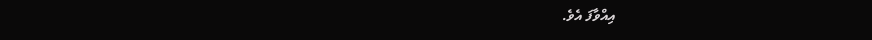އިއްވާފަ އެވެ.